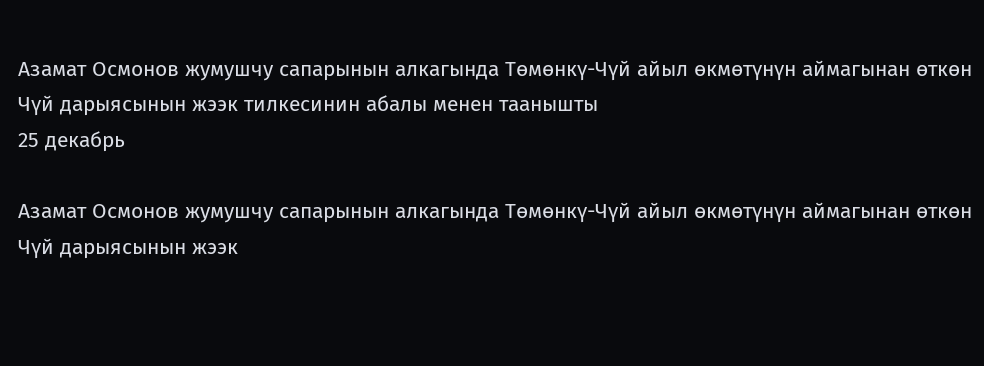Азамат Осмонов жумушчу сапарынын алкагында Төмөнкү-Чүй айыл өкмөтүнүн аймагынан өткөн Чүй дарыясынын жээк тилкесинин абалы менен таанышты
25 декабрь

Азамат Осмонов жумушчу сапарынын алкагында Төмөнкү-Чүй айыл өкмөтүнүн аймагынан өткөн Чүй дарыясынын жээк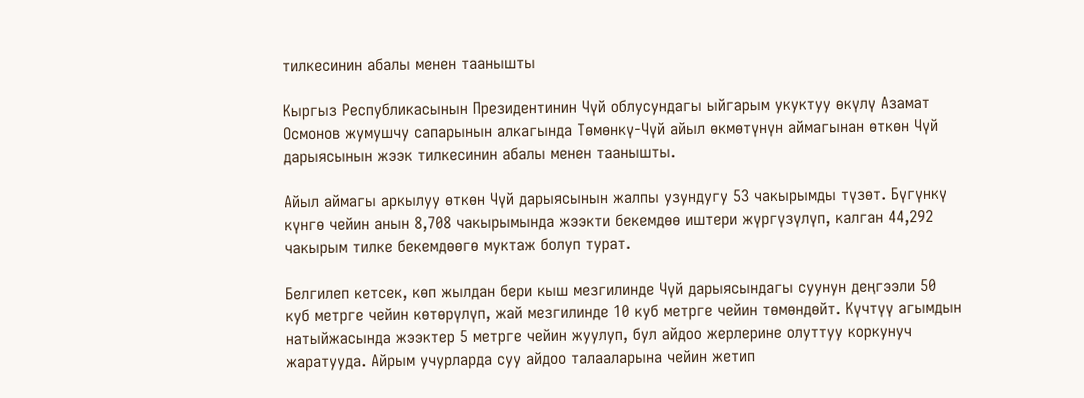тилкесинин абалы менен таанышты

Кыргыз Республикасынын Президентинин Чүй облусундагы ыйгарым укуктуу өкүлү Азамат Осмонов жумушчу сапарынын алкагында Төмөнкү-Чүй айыл өкмөтүнүн аймагынан өткөн Чүй дарыясынын жээк тилкесинин абалы менен таанышты.

Айыл аймагы аркылуу өткөн Чүй дарыясынын жалпы узундугу 53 чакырымды түзөт. Бүгүнкү күнгө чейин анын 8,708 чакырымында жээкти бекемдөө иштери жүргүзүлүп, калган 44,292 чакырым тилке бекемдөөгө муктаж болуп турат.

Белгилеп кетсек, көп жылдан бери кыш мезгилинде Чүй дарыясындагы суунун деңгээли 50 куб метрге чейин көтөрүлүп, жай мезгилинде 10 куб метрге чейин төмөндөйт. Күчтүү агымдын натыйжасында жээктер 5 метрге чейин жуулуп, бул айдоо жерлерине олуттуу коркунуч жаратууда. Айрым учурларда суу айдоо талааларына чейин жетип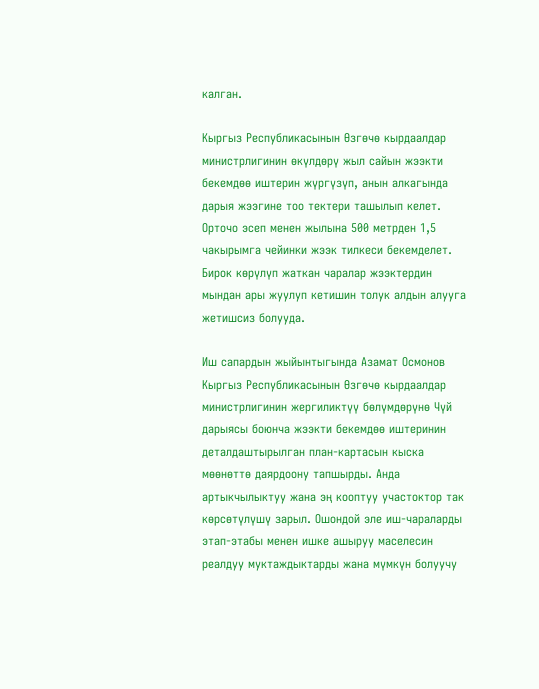калган.

Кыргыз Республикасынын Өзгөчө кырдаалдар министрлигинин өкүлдөрү жыл сайын жээкти бекемдөө иштерин жүргүзүп, анын алкагында дарыя жээгине тоо тектери ташылып келет. Орточо эсеп менен жылына 500 метрден 1,5 чакырымга чейинки жээк тилкеси бекемделет. Бирок көрүлүп жаткан чаралар жээктердин мындан ары жуулуп кетишин толук алдын алууга жетишсиз болууда.

Иш сапардын жыйынтыгында Азамат Осмонов Кыргыз Республикасынын Өзгөчө кырдаалдар министрлигинин жергиликтүү бөлүмдөрүнө Чүй дарыясы боюнча жээкти бекемдөө иштеринин деталдаштырылган план-картасын кыска мөөнөттө даярдоону тапшырды. Анда артыкчылыктуу жана эң кооптуу участоктор так көрсөтүлүшү зарыл. Ошондой эле иш-чараларды этап-этабы менен ишке ашыруу маселесин реалдуу муктаждыктарды жана мүмкүн болуучу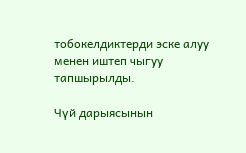тобокелдиктерди эске алуу менен иштеп чыгуу тапшырылды.

Чүй дарыясынын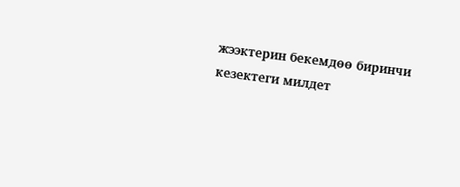жээктерин бекемдөө биринчи кезектеги милдет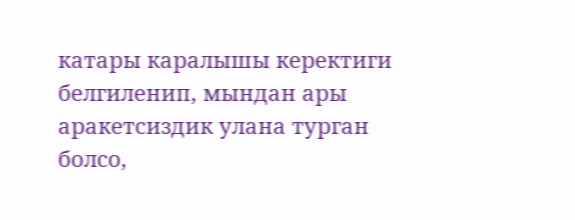катары каралышы керектиги белгиленип, мындан ары аракетсиздик улана турган болсо,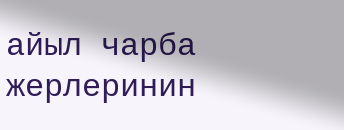айыл чарба жерлеринин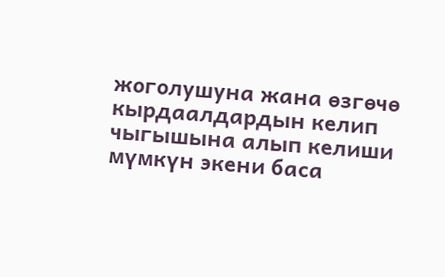жоголушуна жана өзгөчө кырдаалдардын келип чыгышына алып келиши мүмкүн экени баса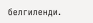белгиленди.